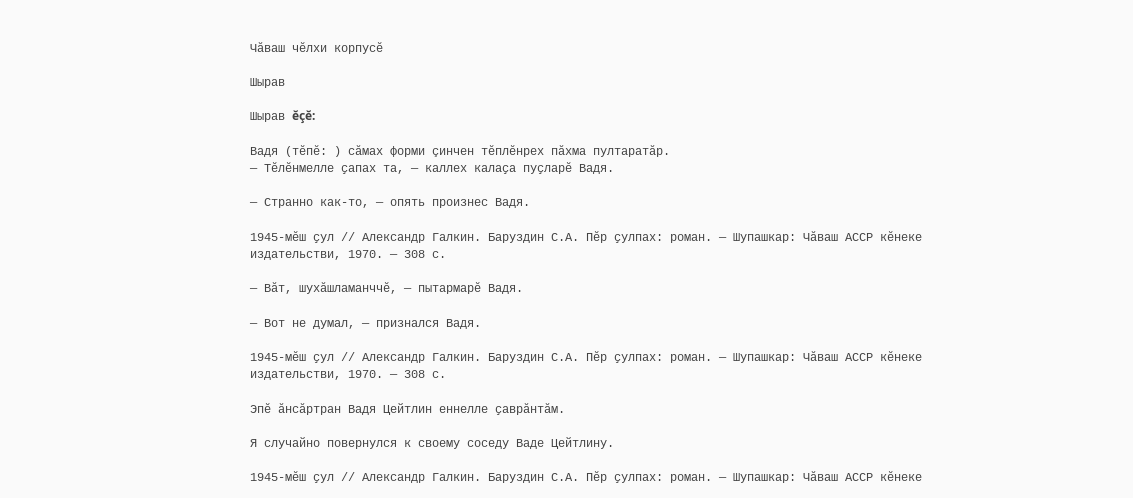Чӑваш чӗлхи корпусӗ

Шырав

Шырав ĕçĕ:

Вадя (тĕпĕ: ) сăмах форми çинчен тĕплĕнрех пăхма пултаратăр.
— Тӗлӗнмелле ҫапах та, — каллех калаҫа пуҫларӗ Вадя.

— Странно как-то, — опять произнес Вадя.

1945-мӗш ҫул // Александр Галкин. Баруздин С.А. Пӗр ҫулпах: роман. — Шупашкар: Чӑваш АССР кӗнеке издательстви, 1970. — 308 с.

— Вӑт, шухӑшламанччӗ, — пытармарӗ Вадя.

— Вот не думал, — признался Вадя.

1945-мӗш ҫул // Александр Галкин. Баруздин С.А. Пӗр ҫулпах: роман. — Шупашкар: Чӑваш АССР кӗнеке издательстви, 1970. — 308 с.

Эпӗ ӑнсӑртран Вадя Цейтлин еннелле ҫаврӑнтӑм.

Я случайно повернулся к своему соседу Ваде Цейтлину.

1945-мӗш ҫул // Александр Галкин. Баруздин С.А. Пӗр ҫулпах: роман. — Шупашкар: Чӑваш АССР кӗнеке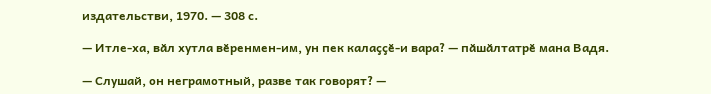издательстви, 1970. — 308 с.

— Итле-ха, вӑл хутла вӗренмен-им, ун пек калаҫҫӗ-и вара? — пӑшӑлтатрӗ мана Вадя.

— Слушай, он неграмотный, разве так говорят? —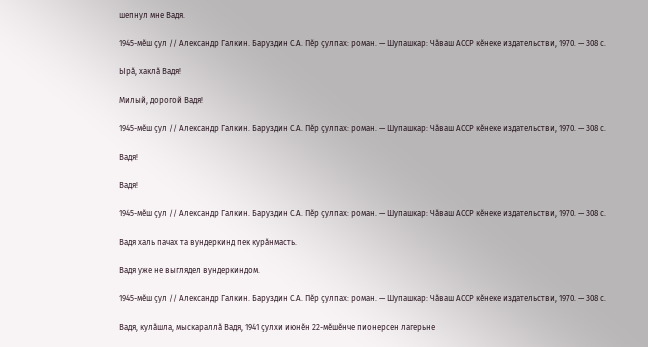шепнул мне Вадя.

1945-мӗш ҫул // Александр Галкин. Баруздин С.А. Пӗр ҫулпах: роман. — Шупашкар: Чӑваш АССР кӗнеке издательстви, 1970. — 308 с.

Ырӑ, хаклӑ Вадя!

Милый, дорогой Вадя!

1945-мӗш ҫул // Александр Галкин. Баруздин С.А. Пӗр ҫулпах: роман. — Шупашкар: Чӑваш АССР кӗнеке издательстви, 1970. — 308 с.

Вадя!

Вадя!

1945-мӗш ҫул // Александр Галкин. Баруздин С.А. Пӗр ҫулпах: роман. — Шупашкар: Чӑваш АССР кӗнеке издательстви, 1970. — 308 с.

Вадя халь пачах та вундеркинд пек курӑнмасть.

Вадя уже не выглядел вундеркиндом.

1945-мӗш ҫул // Александр Галкин. Баруздин С.А. Пӗр ҫулпах: роман. — Шупашкар: Чӑваш АССР кӗнеке издательстви, 1970. — 308 с.

Вадя, кулӑшла, мыскараллӑ Вадя, 1941 ҫулхи июнӗн 22-мӗшӗнче пионерсен лагерьне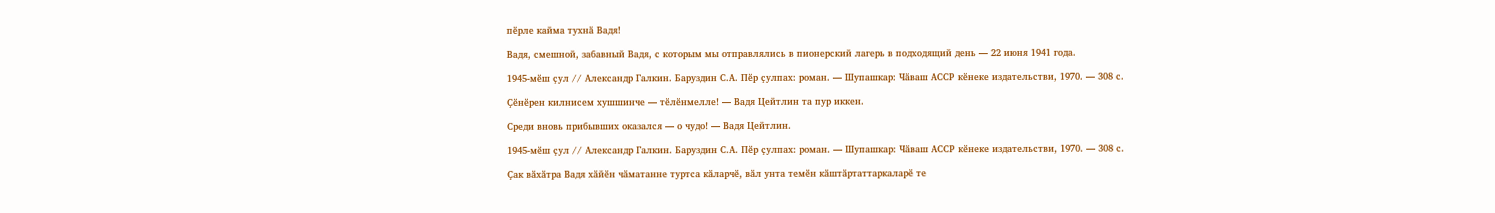пӗрле кайма тухнӑ Вадя!

Вадя, смешной, забавный Вадя, с которым мы отправлялись в пионерский лагерь в подходящий день — 22 июня 1941 года.

1945-мӗш ҫул // Александр Галкин. Баруздин С.А. Пӗр ҫулпах: роман. — Шупашкар: Чӑваш АССР кӗнеке издательстви, 1970. — 308 с.

Ҫӗнӗрен килнисем хушшинче — тӗлӗнмелле! — Вадя Цейтлин та пур иккен.

Среди вновь прибывших оказался — о чудо! — Вадя Цейтлин.

1945-мӗш ҫул // Александр Галкин. Баруздин С.А. Пӗр ҫулпах: роман. — Шупашкар: Чӑваш АССР кӗнеке издательстви, 1970. — 308 с.

Ҫак вӑхӑтра Вадя хӑйӗн чӑматанне туртса кӑларчӗ, вӑл унта темӗн кӑштӑртаттаркаларӗ те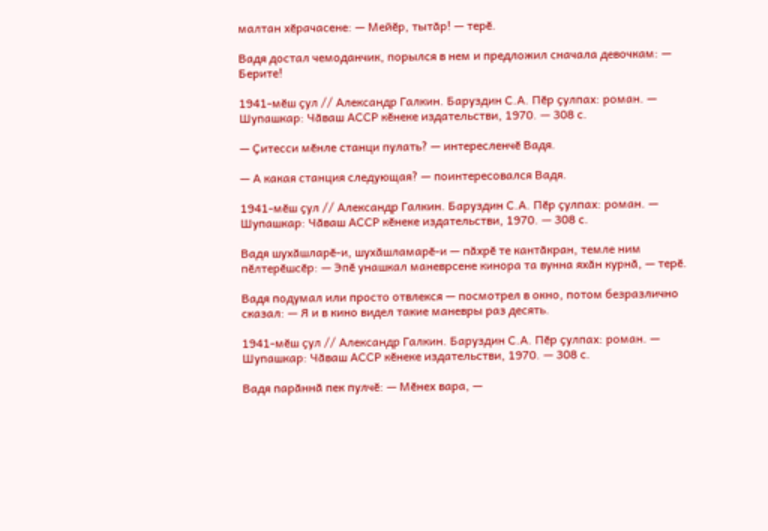малтан хӗрачасене: — Мейӗр, тытӑр! — терӗ.

Вадя достал чемоданчик, порылся в нем и предложил сначала девочкам: — Берите!

1941-мӗш ҫул // Александр Галкин. Баруздин С.А. Пӗр ҫулпах: роман. — Шупашкар: Чӑваш АССР кӗнеке издательстви, 1970. — 308 с.

— Ҫитесси мӗнле станци пулать? — интересленчӗ Вадя.

— А какая станция следующая? — поинтересовался Вадя.

1941-мӗш ҫул // Александр Галкин. Баруздин С.А. Пӗр ҫулпах: роман. — Шупашкар: Чӑваш АССР кӗнеке издательстви, 1970. — 308 с.

Вадя шухӑшларӗ-и, шухӑшламарӗ-и — пӑхрӗ те кантӑкран, темле ним пӗлтерӗшсӗр: — Эпӗ унашкал маневрсене кинора та вунна яхӑн курнӑ, — терӗ.

Вадя подумал или просто отвлекся — посмотрел в окно, потом безразлично сказал: — Я и в кино видел такие маневры раз десять.

1941-мӗш ҫул // Александр Галкин. Баруздин С.А. Пӗр ҫулпах: роман. — Шупашкар: Чӑваш АССР кӗнеке издательстви, 1970. — 308 с.

Вадя парӑннӑ пек пулчӗ: — Мӗнех вара, —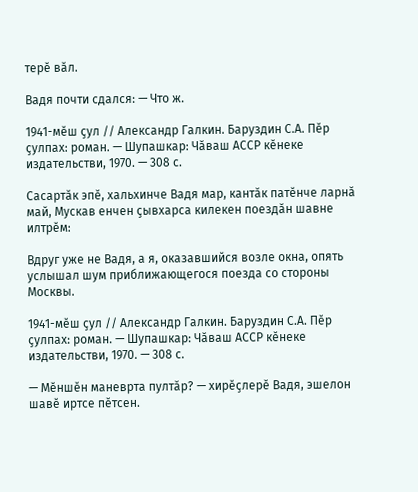терӗ вӑл.

Вадя почти сдался: — Что ж.

1941-мӗш ҫул // Александр Галкин. Баруздин С.А. Пӗр ҫулпах: роман. — Шупашкар: Чӑваш АССР кӗнеке издательстви, 1970. — 308 с.

Сасартӑк эпӗ, хальхинче Вадя мар, кантӑк патӗнче ларнӑ май, Мускав енчен ҫывхарса килекен поездӑн шавне илтрӗм:

Вдруг уже не Вадя, а я, оказавшийся возле окна, опять услышал шум приближающегося поезда со стороны Москвы.

1941-мӗш ҫул // Александр Галкин. Баруздин С.А. Пӗр ҫулпах: роман. — Шупашкар: Чӑваш АССР кӗнеке издательстви, 1970. — 308 с.

— Мӗншӗн маневрта пултӑр? — хирӗҫлерӗ Вадя, эшелон шавӗ иртсе пӗтсен.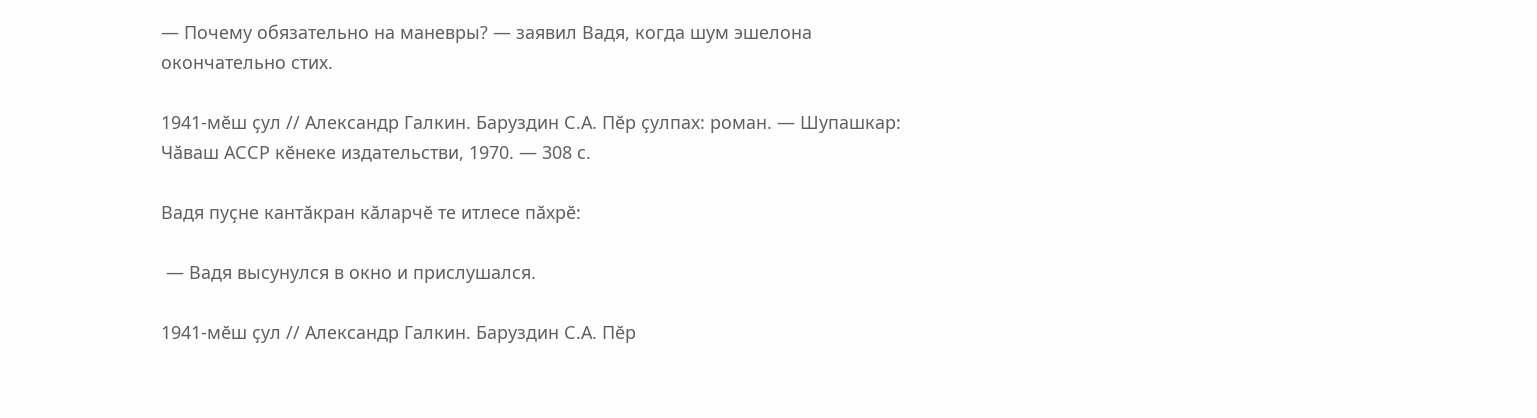— Почему обязательно на маневры? — заявил Вадя, когда шум эшелона окончательно стих.

1941-мӗш ҫул // Александр Галкин. Баруздин С.А. Пӗр ҫулпах: роман. — Шупашкар: Чӑваш АССР кӗнеке издательстви, 1970. — 308 с.

Вадя пуҫне кантӑкран кӑларчӗ те итлесе пӑхрӗ:

 — Вадя высунулся в окно и прислушался.

1941-мӗш ҫул // Александр Галкин. Баруздин С.А. Пӗр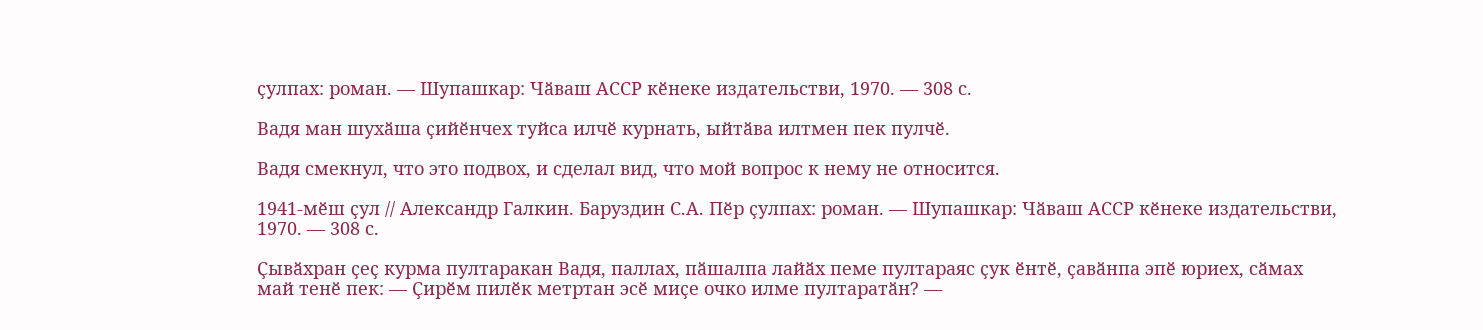ҫулпах: роман. — Шупашкар: Чӑваш АССР кӗнеке издательстви, 1970. — 308 с.

Вадя ман шухӑша ҫийӗнчех туйса илчӗ курнать, ыйтӑва илтмен пек пулчӗ.

Вадя смекнул, что это подвох, и сделал вид, что мой вопрос к нему не относится.

1941-мӗш ҫул // Александр Галкин. Баруздин С.А. Пӗр ҫулпах: роман. — Шупашкар: Чӑваш АССР кӗнеке издательстви, 1970. — 308 с.

Ҫывӑхран ҫеҫ курма пултаракан Вадя, паллах, пӑшалпа лайӑх пеме пултараяс ҫук ӗнтӗ, ҫавӑнпа эпӗ юриех, сӑмах май тенӗ пек: — Ҫирӗм пилӗк метртан эсӗ миҫе очко илме пултаратӑн? —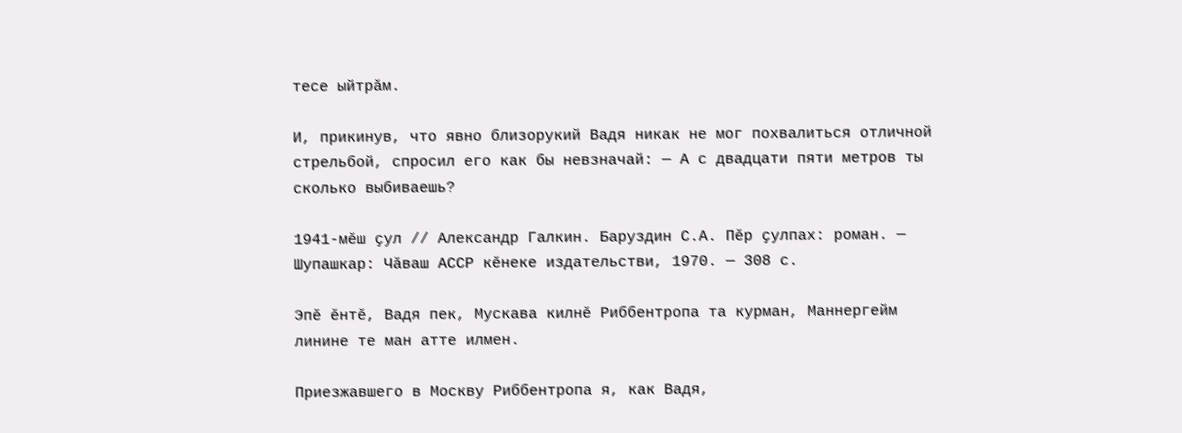тесе ыйтрӑм.

И, прикинув, что явно близорукий Вадя никак не мог похвалиться отличной стрельбой, спросил его как бы невзначай: — А с двадцати пяти метров ты сколько выбиваешь?

1941-мӗш ҫул // Александр Галкин. Баруздин С.А. Пӗр ҫулпах: роман. — Шупашкар: Чӑваш АССР кӗнеке издательстви, 1970. — 308 с.

Эпӗ ӗнтӗ, Вадя пек, Мускава килнӗ Риббентропа та курман, Маннергейм линине те ман атте илмен.

Приезжавшего в Москву Риббентропа я, как Вадя,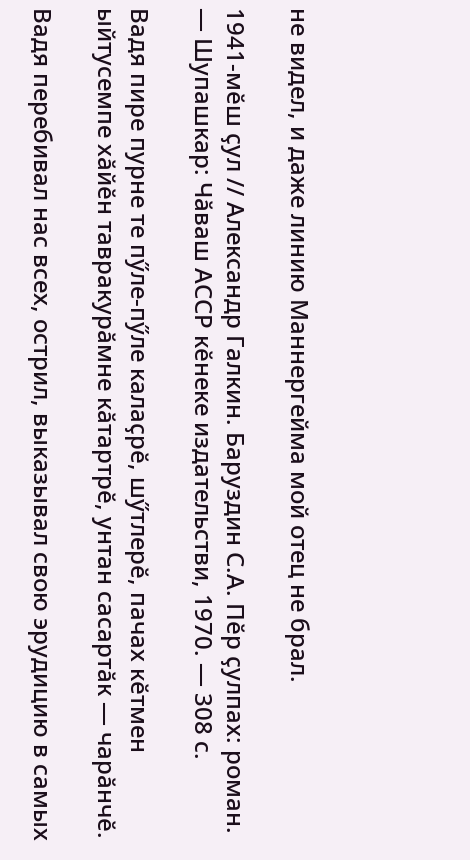не видел, и даже линию Маннергейма мой отец не брал.

1941-мӗш ҫул // Александр Галкин. Баруздин С.А. Пӗр ҫулпах: роман. — Шупашкар: Чӑваш АССР кӗнеке издательстви, 1970. — 308 с.

Вадя пире пурне те пӳле-пӳле калаҫрӗ, шӳтлерӗ, пачах кӗтмен ыйтусемпе хӑйӗн тавракурӑмне кӑтартрӗ, унтан сасартӑк — чарӑнчӗ.

Вадя перебивал нас всех, острил, выказывал свою эрудицию в самых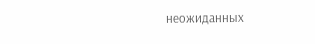неожиданных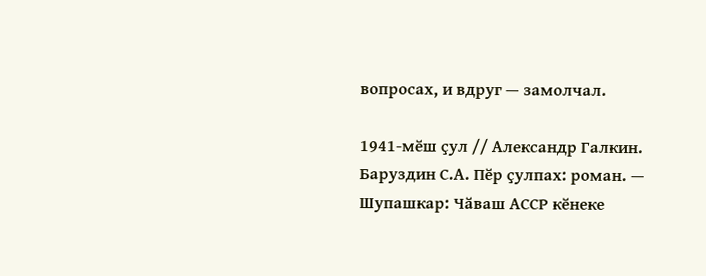вопросах, и вдруг — замолчал.

1941-мӗш ҫул // Александр Галкин. Баруздин С.А. Пӗр ҫулпах: роман. — Шупашкар: Чӑваш АССР кӗнеке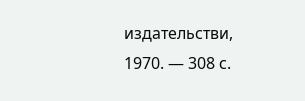издательстви, 1970. — 308 с.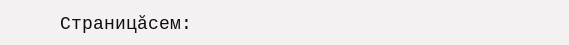Страницăсем: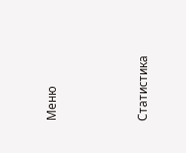Меню



Статистика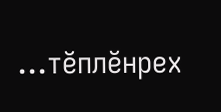...тĕплӗнрех